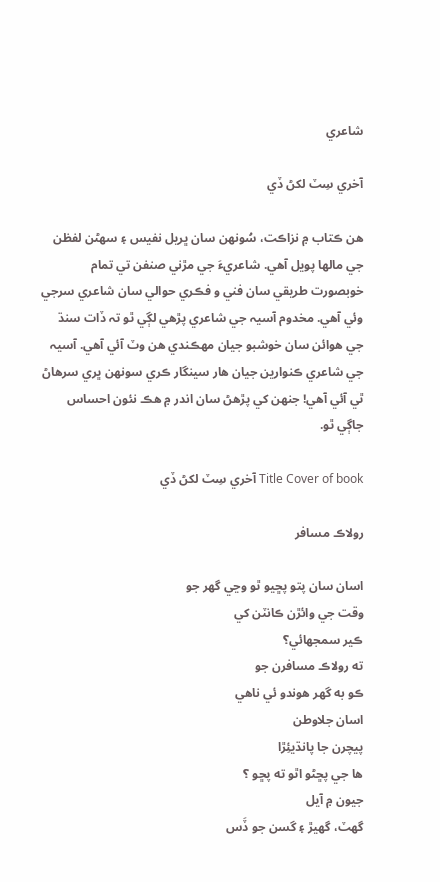شاعري

آخري سِٽ لکڻ ڏي

هن ڪتاب ۾ نزاڪت، سُونهن سان ڀريل نفيس ۽ سھڻن لفظن جي مالها پويل آهي. شاعريءَ جي مڙني صنفن تي تمام خوبصورت طريقي سان فني و فڪري حوالي سان شاعري سرجي وئي آهي. مخدوم آسيہ جي شاعري پڙھي لڳي ٿو تہ ڏات سنڌ جي ھوائن سان خوشبو جيان مھڪندي هن وٽ آئي آھي. آسيہ جي شاعري ڪنوارين جيان ھار سينگار ڪري سونھن ڀري سرھاڻ ٿي آئي آھي! جنھن کي پڙھڻ سان اندر ۾ ھڪ نئون احساس جاڳي ٿو.

Title Cover of book آخري سِٽ لکڻ ڏي

رولاڪ مسافر

اسان سان پتو پڇيو ٿو وڃي گهر جو
وقت جي وائڙن ڪانٽن کي
ڪير سمجهائي؟
ته رولاڪ مسافرن جو
ڪو به گهر هوندو ئي ناهي
اسان جلاوطن
پيچرن جا پانڌيئِڙا
ها جي پڇڻو اٿو ته پڇو ؟
جيون ۾ آيل
گهٽ، گهيڙ ۽ گسن جو ڏَس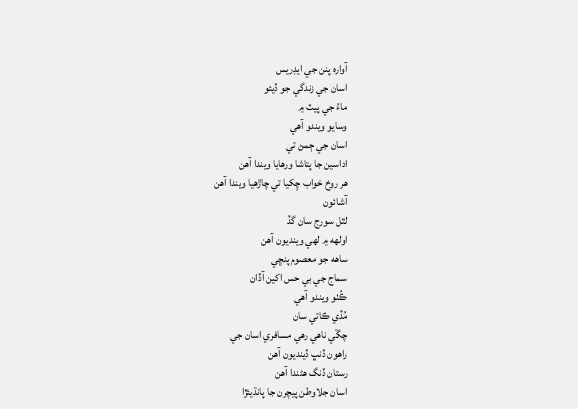آواره پنن جي ايڊريس
اسان جي زندگي جو ڏيئو
ماءُ جي پيٽ ۾
وسايو ويندو آهي
اسان جي ڄمڻ تي
اداسين جا پتاشا ورهايا ويندا آهن
هر روخ خواب چِکيا تي چاڙهيا ويندا آهن
آشائون
لٿل سورج سان گڏ
اولهه ۾ لهي وينديون آهن
ساهه جو معصوم پنڇي
سماج جي بي حس اکين آڏان
ڪُٺو ويندو آهي
مُڏي ڪاتي سان
چڱي ناهي رهي مسافري اسان جي
راهون ڏنڀ ڏينديون آهن
رستان ڏنگ هڻندا آهن
اسان جلاوطن پيچرن جا پانڌيئڙا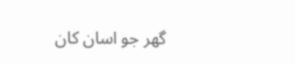گهر جو اسان کان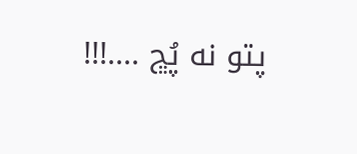پتو نه پُڇ ....!!!